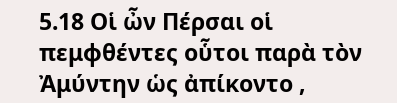5.18 Οἱ ὦν Πέρσαι οἱ πεμφθέντες οὗτοι παρὰ τὸν Ἀμύντην ὡς ἀπίκοντο ,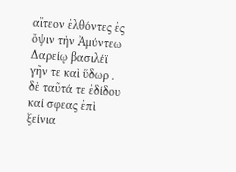αἴτεον ἐλθόντες ἐς ὄψιν τὴν Ἀμύντεω Δαρείῳ βασιλέϊ γῆν τε καὶ ὕδωρ . δὲ ταῦτά τε ἐδίδου καί σφεας ἐπὶ ξείνια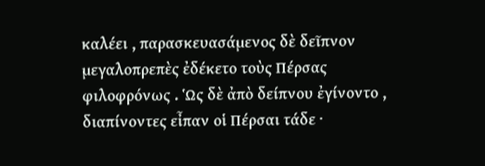καλέει , παρασκευασάμενος δὲ δεῖπνον μεγαλοπρεπὲς ἐδέκετο τοὺς Πέρσας φιλοφρόνως . Ὡς δὲ ἀπὸ δείπνου ἐγίνοντο , διαπίνοντες εἶπαν οἱ Πέρσαι τάδε ·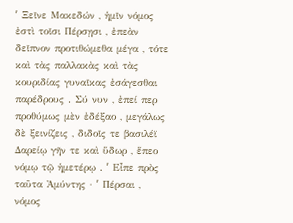ʹ Ξεῖνε Μακεδών , ἡμῖν νόμος ἐστὶ τοῖσι Πέρσῃσι , ἐπεὰν δεῖπνον προτιθώμεθα μέγα , τότε καὶ τὰς παλλακὰς καὶ τὰς κουριδίας γυναῖκας ἐσάγεσθαι παρέδρους . Σύ νυν , ἐπεί περ προθύμως μὲν ἐδέξαο , μεγάλως δὲ ξεινίζεις , διδοῖς τε βασιλέϊ Δαρείῳ γῆν τε καὶ ὕδωρ , ἕπεο νόμῳ τῷ ἡμετέρῳ . ʹ Εἶπε πρὸς ταῦτα Ἀμύντης · ʹ Πέρσαι , νόμος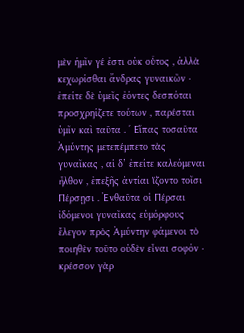μὲν ἡμῖν γέ ἐστι οὐκ οὗτος , ἀλλὰ κεχωρίσθαι ἄνδρας γυναικῶν · ἐπείτε δὲ ὑμεῖς ἐόντες δεσπόται προσχρηίζετε τούτων , παρέσται ὑμῖν καὶ ταῦτα . ʹ Εἴπας τοσαῦτα Ἀμύντης μετεπέμπετο τὰς γυναῖκας , αἱ δ’ ἐπείτε καλεόμεναι ἦλθον , ἐπεξῆς ἀντίαι ἵζοντο τοῖσι Πέρσῃσι . Ἐνθαῦτα οἱ Πέρσαι ἰδόμενοι γυναῖκας εὐμόρφους ἔλεγον πρὸς Ἀμύντην φάμενοι τὸ ποιηθὲν τοῦτο οὐδὲν εἶναι σοφόν · κρέσσον γὰρ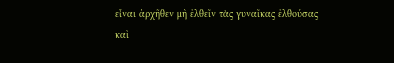εἶναι ἀρχῆθεν μὴ ἐλθεῖν τὰς γυναῖκας ἐλθούσας καὶ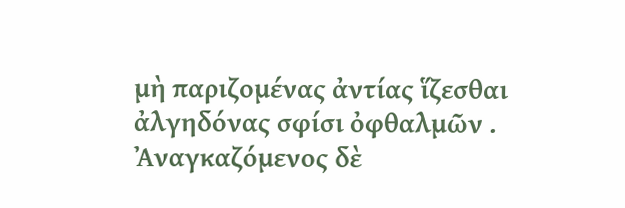μὴ παριζομένας ἀντίας ἵζεσθαι ἀλγηδόνας σφίσι ὀφθαλμῶν . Ἀναγκαζόμενος δὲ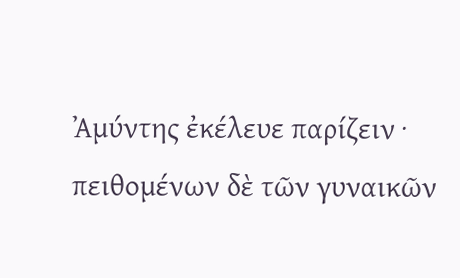Ἀμύντης ἐκέλευε παρίζειν · πειθομένων δὲ τῶν γυναικῶν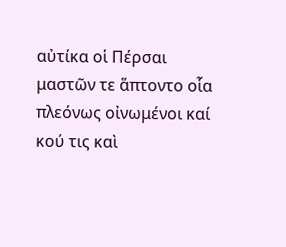αὐτίκα οἱ Πέρσαι μαστῶν τε ἅπτοντο οἷα πλεόνως οἰνωμένοι καί κού τις καὶ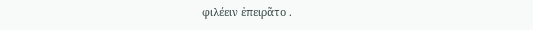φιλέειν ἐπειρᾶτο .